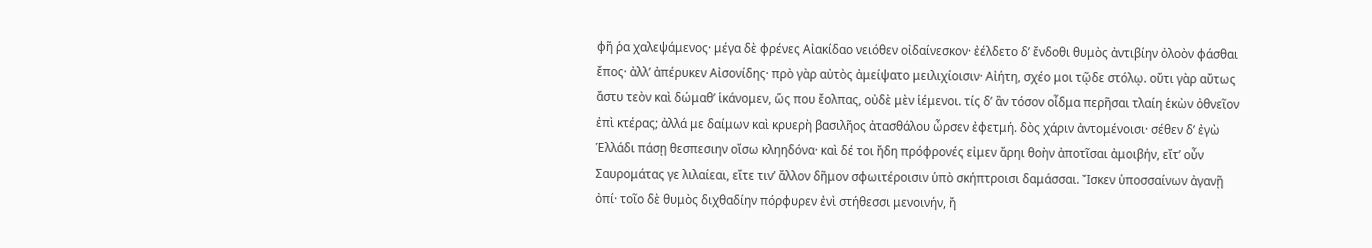φῆ ῥα χαλεψάμενος· μέγα δὲ φρένες Αἰακίδαο νειόθεν οἰδαίνεσκον· ἐέλδετο δʼ ἔνδοθι θυμὸς ἀντιβίην ὀλοὸν φάσθαι ἔπος· ἀλλʼ ἀπέρυκεν Αἰσονίδης· πρὸ γὰρ αὐτὸς ἀμείψατο μειλιχίοισιν· Αἰήτη, σχέο μοι τῷδε στόλῳ. οὔτι γὰρ αὔτως ἄστυ τεὸν καὶ δώμαθʼ ἱκάνομεν, ὥς που ἔολπας, οὐδὲ μὲν ἱέμενοι. τίς δʼ ἂν τόσον οἶδμα περῆσαι τλαίη ἑκὼν ὀθνεῖον ἐπὶ κτέρας; ἀλλά με δαίμων καὶ κρυερὴ βασιλῆος ἀτασθάλου ὦρσεν ἐφετμή. δὸς χάριν ἀντομένοισι· σέθεν δʼ ἐγὼ Ἑλλάδι πάσῃ θεσπεσιην οἴσω κληηδόνα· καὶ δέ τοι ἤδη πρόφρονές εἰμεν ἄρηι θοὴν ἀποτῖσαι ἀμοιβήν, εἴτʼ οὖν Σαυρομάτας γε λιλαίεαι, εἴτε τινʼ ἄλλον δῆμον σφωιτέροισιν ὑπὸ σκήπτροισι δαμάσσαι. Ἴσκεν ὑποσσαίνων ἀγανῇ ὀπί· τοῖο δὲ θυμὸς διχθαδίην πόρφυρεν ἐνὶ στήθεσσι μενοινήν, ἤ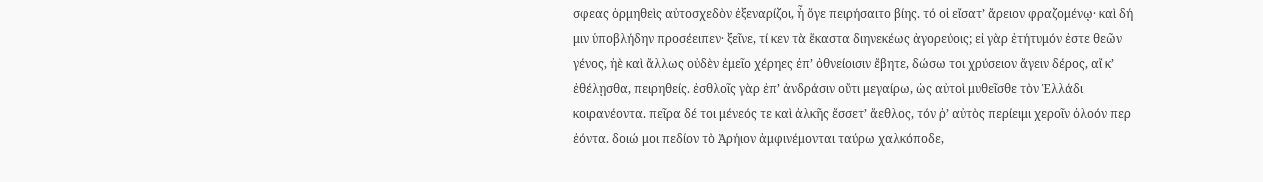σφεας ὁρμηθεὶς αὐτοσχεδὸν ἐξεναρίζοι, ἦ ὅγε πειρήσαιτο βίης. τό οἱ εἴσατʼ ἄρειον φραζομένῳ· καὶ δή μιν ὑποβλήδην προσέειπεν· ξεῖνε, τί κεν τὰ ἕκαστα διηνεκέως ἀγορεύοις; εἰ γὰρ ἐτήτυμόν ἐστε θεῶν γένος, ἠὲ καὶ ἄλλως οὐδὲν ἐμεῖο χέρηες ἐπʼ ὀθνείοισιν ἔβητε, δώσω τοι χρύσειον ἄγειν δέρος, αἴ κʼ ἐθέλῃσθα, πειρηθείς. ἐσθλοῖς γὰρ ἐπʼ ἀνδράσιν οὔτι μεγαίρω, ὡς αὐτοὶ μυθεῖσθε τὸν Ἑλλάδι κοιρανέοντα. πεῖρα δέ τοι μένεός τε καὶ ἀλκῆς ἔσσετʼ ἄεθλος, τόν ῥʼ αὐτὸς περίειμι χεροῖν ὀλοόν περ ἐόντα. δοιώ μοι πεδίον τὸ Ἀρήιον ἀμφινέμονται ταύρω χαλκόποδε,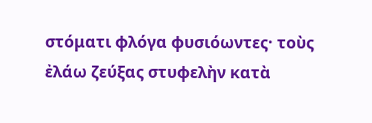στόματι φλόγα φυσιόωντες· τοὺς ἐλάω ζεύξας στυφελὴν κατὰ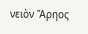νειὸν Ἄρηος